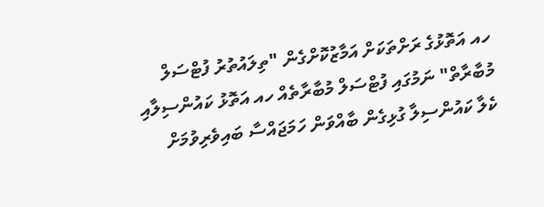ހއ އަތޮޅުގެ ރަށްތަކަށް އަމާޒުކޮށްގެން "ތިލައުތުރު ފުޓްސަލް މުބާރާތް" ނަމުގައި ފުޓްސަލް މުބާރާތެއް ހއ އަތޮޅު ކައުންސިލާއި ކެލާ ކައުންސިލާ ގުޅިގެން ބާއްވަން ހަމަޖައްސާ ބައިވެރިވުމަށް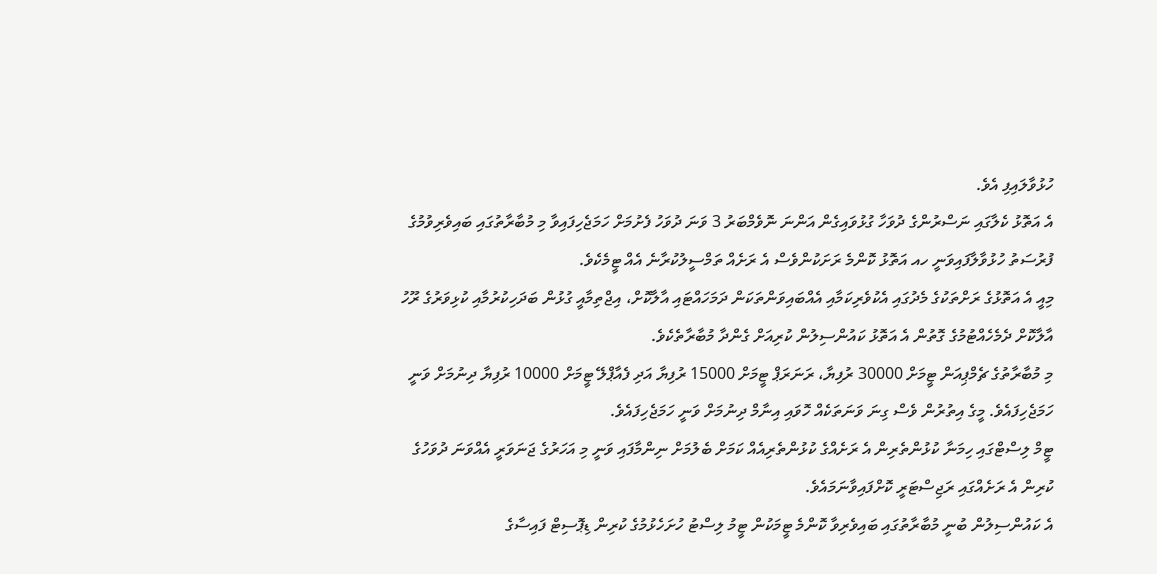ހުޅުވާލައިފި އެވެ.
އެ އަތޮޅު ކެލާގައި ނަސްރުންގެ ދުވަހާ ގުޅުވައިގެން އަންނަ ނޮވެމްބަރު 3 ވަނަ ދުވަހު ފެށުމަށް ހަމަޖެހިފައިވާ މި މުބާރާތުގައި ބައިވެރިވުމުގެ ފުރުސަތު ހުޅުވާލާފައިވަނީ ހއ އަތޮޅު ކޮންމެ ރަށަކުންވެސް އެ ރަށެއް ތަމްސީލުކުރާނެ އެއް ޓީމެކެވެ.
މިއީ އެ އަތޮޅުގެ ރަށްތަކުގެ މެދުގައި އެކުވެރިކަމާއި އެއްބައިވަންތަކަން ދަމަހައްޓައި އާލާކޮށް، އިޖްތިމާއީ ގުޅުން ބަދަހިކުރުމާއި ކުޅިވަރުގެ ރޫހު އާލާކޮށް ދެމެހެއްޓުމުގެ ގޮތުން އެ އަތޮޅު ކައުންސިލުން ކުރިއަށް ގެންދާ މުބާރާތެކެވެ.
މި މުބާރާތުގެ ޗެމްޕިއަން ޓީމަށް 30000 ރުފިޔާ، ރަނަރަޕް ޓީމަށް 15000 ރުފިޔާ އަދި ފެއާޕްލޭ ޓީމަށް 10000 ރުފިޔާ ދިނުމަށް ވަނީ ހަމަޖެހިފައެވެ. މީގެ އިތުރުން ވެސް ގިނަ ވަނަތަކެއް ހޮވައި އިނާމް ދިނުމަށް ވަނީ ހަމަޖެހިފައެވެ.
ޓީމް ލިސްޓްގައި ހިމަނާ ކުޅުންތެރިން އެ ރަށެއްގެ ކުޅުންތެރިއެއް ކަމަށް ބެލުމަށް ނިންމާފައި ވަނީ މި އަހަރުގެ ޖަނަވަރީ އެއްވަނަ ދުވަހުގެ ކުރިން އެ ރަށެއްގައި ރަޖިސްޓަރީ ކޮށްފައިވާނަމައެވެ.
އެ ކައުންސިލުން ބުނީ މުބާރާތުގައި ބައިވެރިވާ ކޮންމެ ޓީމަކުން ޓީމު ލިސްޓު ހުށަހެޅުމުގެ ކުރިން ޑިޕޮސިޓް ފައިސާގެ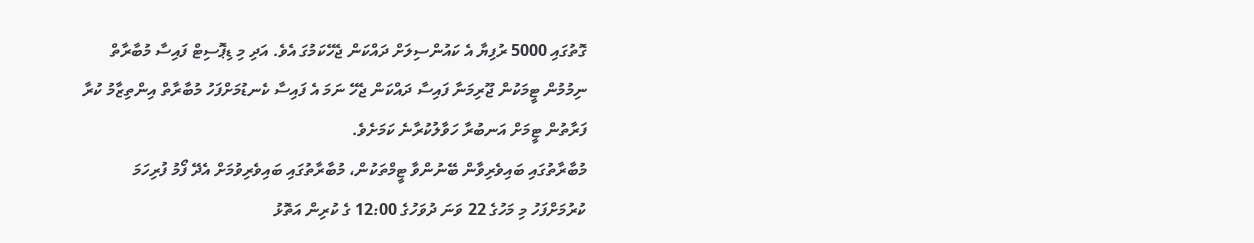ގޮތުގައި 5000 ރުފިޔާ އެ ކައުންސިލަށް ދައްކަން ޖެހޭކަމުގަ އެވެ. އަދި މި ޑިޕޮސިޓް ފައިސާ މުބާރާތް ނިމުމުން ޓީމަކުން ޖޫރިމަނާ ފައިސާ ދައްކަން ޖެހޭ ނަމަ އެ ފައިސާ ކެނޑުމަށްފަހު މުބާރާތް އިންތިޒާމު ކުރާ ފަރާތުން ޓީމަށް އަނބުރާ ހަވާލުކުރާނެ ކަމަށެވެ.
މުބާރާތުގައި ބައިވެރިވާން ބޭނުންވާ ޓީމްތަކުން، މުބާރާތުގައި ބައިވެރިވުމަށް އެދޭ ފޯމު ފުރިހަމަ ކުރުމަށްފަހު މި މަހުގެ 22 ވަނަ ދުވަހުގެ 12:00 ގެ ކުރިން އަތޮޅު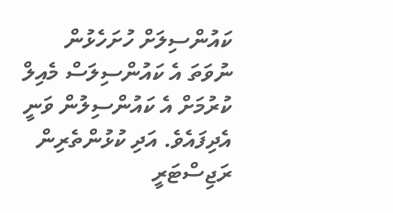ކައުންސިލަށް ހުށަހެޅުން ނުވަތަ އެ ކައުންސިލަސް މެއިލް ކުރުމަށް އެ ކައުންސިލުން ވަނީ އެދިފައެވެ. އަދި ކުޅުންތެރިން ރަޖިސްޓަރީ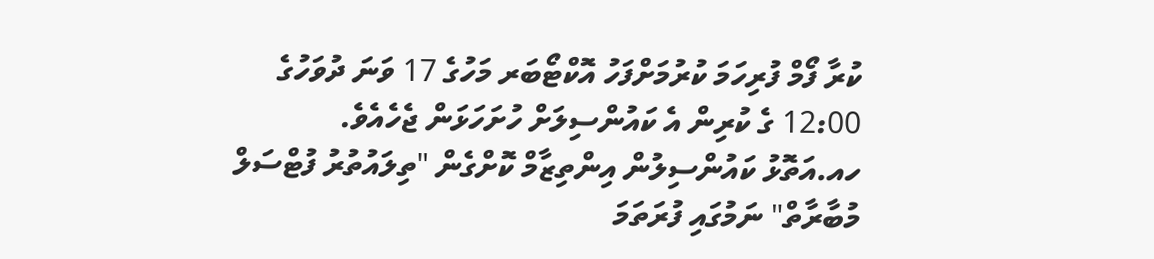ކުރާ ފޯމް ފުރިހަމަ ކުރުމަށްފަހު އޮކްޓޯބަރ މަހުގެ 17 ވަނަ ދުވަހުގެ 12:00 ގެ ކުރިން އެ ކައުންސިލަށް ހުށަހަޅަން ޖެހެއެވެ.
ހއ.އަތޮޅު ކައުންސިލުން އިންތިޒާމް ކޮށްގެން "ތިލައުތުރު ފުޓްސަލް މުބާރާތް" ނަމުގައި ފުރަތަމަ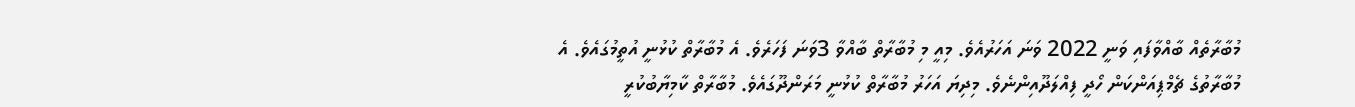މުބާރާތެއް ބާއްވާފައި ވަނީ 2022 ވަނަ އަހަރުއެވެ. މިއީ މި މުބާރާތް ބާއްވާ 3ވަނަ ފަހަރެވެ. އެ މުބާރާތް ކުޅުނީ އުތީމުގައެވެ. އެ މުބާރާތުގެ ޗެމްޕިއަންކަން ހޯދީ ފިއްލަދޫއިންނެވެ. މިދިޔަ އަހަރު މުބާރާތް ކުޅުނީ މަރަންދޫގައެވެ. މުބާރާތް ކާމިޔާބުކުރީ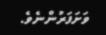ވަށަފަރުންނެވެ.